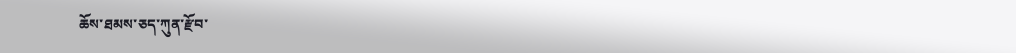ཆོས་ཐམས་ཅད་ཀུན་རྫོབ་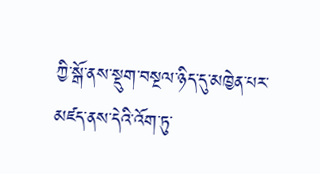ཀྱི་སྒོ་ནས་སྡུག་བསྔལ་ཉིད་དུ་མཁྱེན་པར་མཛད་ནས་དེའི་འོག་ཏུ་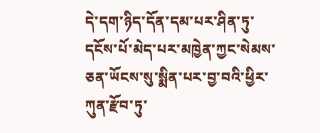དེ་དག་ཉིད་དོན་དམ་པར་ཤིན་ཏུ་དངོས་པོ་མེད་པར་མཁྱེན་ཀྱང་སེམས་ཅན་ཡོངས་སུ་སྨིན་པར་བྱ་བའི་ཕྱིར་ཀུན་རྫོབ་ཏུ་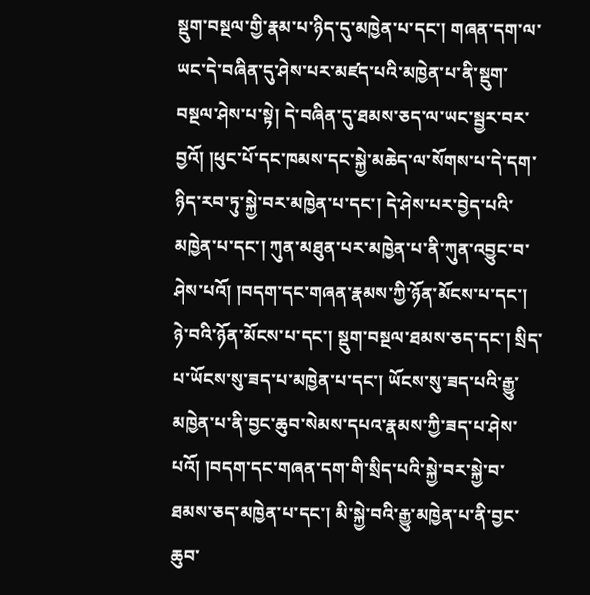སྡུག་བསྔལ་གྱི་རྣམ་པ་ཉིད་དུ་མཁྱེན་པ་དང་། གཞན་དག་ལ་ཡང་དེ་བཞིན་དུ་ཤེས་པར་མཛད་པའི་མཁྱེན་པ་ནི་སྡུག་བསྔལ་ཤེས་པ་སྟེ། དེ་བཞིན་དུ་ཐམས་ཅད་ལ་ཡང་སྦྱར་བར་བྱའོ། །ཕུང་པོ་དང་ཁམས་དང་སྐྱེ་མཆེད་ལ་སོགས་པ་དེ་དག་ཉིད་རབ་ཏུ་སྐྱེ་བར་མཁྱེན་པ་དང་། དེ་ཤེས་པར་བྱེད་པའི་མཁྱེན་པ་དང་། ཀུན་མཐུན་པར་མཁྱེན་པ་ནི་ཀུན་འབྱུང་བ་ཤེས་པའོ། །བདག་དང་གཞན་རྣམས་ཀྱི་ཉོན་མོངས་པ་དང་། ཉེ་བའི་ཉོན་མོངས་པ་དང་། སྡུག་བསྔལ་ཐམས་ཅད་དང་། སྲིད་པ་ཡོངས་སུ་ཟད་པ་མཁྱེན་པ་དང་། ཡོངས་སུ་ཟད་པའི་རྒྱུ་མཁྱེན་པ་ནི་བྱང་ཆུབ་སེམས་དཔའ་རྣམས་ཀྱི་ཟད་པ་ཤེས་པའོ། །བདག་དང་གཞན་དག་གི་སྲིད་པའི་སྐྱེ་བར་སྐྱེ་བ་ཐམས་ཅད་མཁྱེན་པ་དང་། མི་སྐྱེ་བའི་རྒྱུ་མཁྱེན་པ་ནི་བྱང་ཆུབ་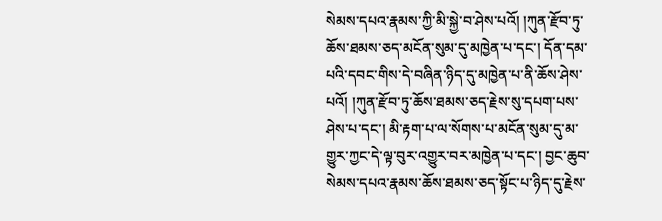སེམས་དཔའ་རྣམས་ཀྱི་མི་སྐྱེ་བ་ཤེས་པའོ། །ཀུན་རྫོབ་ཏུ་ཆོས་ཐམས་ཅད་མངོན་སུམ་དུ་མཁྱེན་པ་དང་། དོན་དམ་པའི་དབང་གིས་དེ་བཞིན་ཉིད་དུ་མཁྱེན་པ་ནི་ཆོས་ཤེས་པའོ། །ཀུན་རྫོབ་ཏུ་ཆོས་ཐམས་ཅད་རྗེས་སུ་དཔག་པས་ཤེས་པ་དང་། མི་རྟག་པ་ལ་སོགས་པ་མངོན་སུམ་དུ་མ་གྱུར་ཀྱང་དེ་ལྟ་བུར་འགྱུར་བར་མཁྱེན་པ་དང་། བྱང་ཆུབ་སེམས་དཔའ་རྣམས་ཆོས་ཐམས་ཅད་སྟོང་པ་ཉིད་དུ་རྗེས་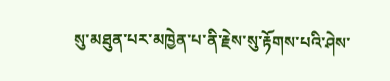སུ་མཐུན་པར་མཁྱེན་པ་ནི་རྗེས་སུ་རྟོགས་པའི་ཤེས་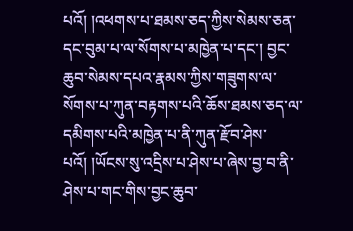པའོ། །འཕགས་པ་ཐམས་ཅད་ཀྱིས་སེམས་ཅན་དང་བུམ་པ་ལ་སོགས་པ་མཁྱེན་པ་དང་། བྱང་ཆུབ་སེམས་དཔའ་རྣམས་ཀྱིས་གཟུགས་ལ་སོགས་པ་ཀུན་བརྟགས་པའི་ཆོས་ཐམས་ཅད་ལ་དམིགས་པའི་མཁྱེན་པ་ནི་ཀུན་རྫོབ་ཤེས་པའོ། །ཡོངས་སུ་འདྲིས་པ་ཤེས་པ་ཞེས་བྱ་བ་ནི་ཤེས་པ་གང་གིས་བྱང་ཆུབ་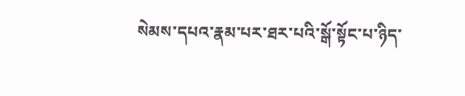སེམས་དཔའ་རྣམ་པར་ཐར་པའི་སྒོ་སྟོང་པ་ཉིད་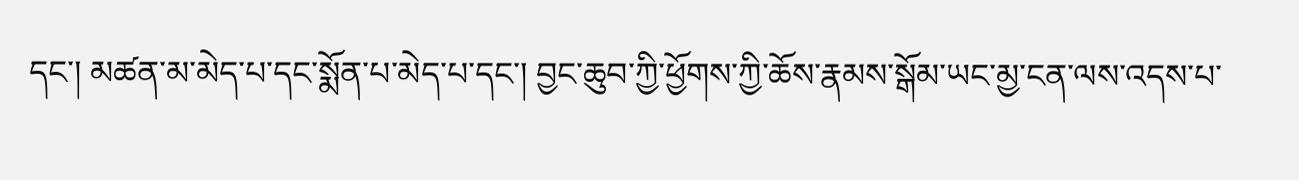དང་། མཚན་མ་མེད་པ་དང་སྨོན་པ་མེད་པ་དང་། བྱང་ཆུབ་ཀྱི་ཕྱོགས་ཀྱི་ཆོས་རྣམས་སྒོམ་ཡང་མྱ་ངན་ལས་འདས་པ་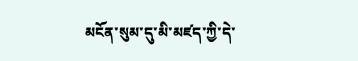མངོན་སུམ་དུ་མི་མཛད་ཀྱི་དེ་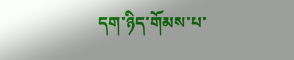དག་ཉིད་གོམས་པ་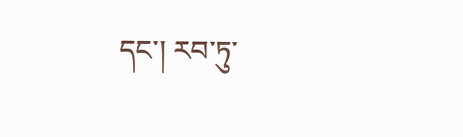དང་། རབ་ཏུ་